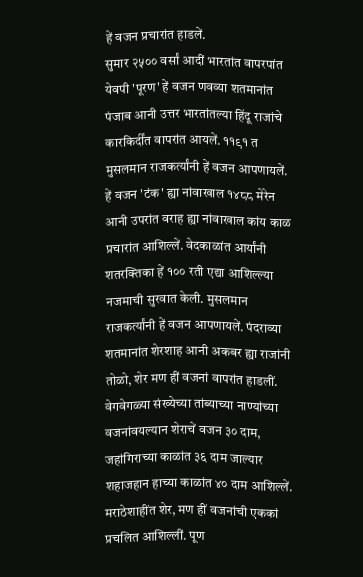हें वजन प्रचारांत हाडलें.
सुमार २५०० वर्सां आदीं भारतांत वापरपांत येवपी 'पूरण' हें वजन णवव्या शतमानांत पंजाब आनी उत्तर भारतांतल्या हिंदू राजांचे कारकिर्दींत वापरांत आयलें. ११९१ त मुसलमान राजकर्त्यांनी हें वजन आपणायलें. हें वजन 'टंक' ह्या नांवाखाल १४८८ मेरेन आनी उपरांत वराह ह्या नांवाखाल कांय काळ प्रचारांत आशिल्लें. वेदकाळांत आर्यांनी शतरक्तिका हें १०० रती एद्या आशिल्ल्या नजमाची सुरवात केली. मुसलमान राजकर्त्यांनी हें वजन आपणायलें. पंदराव्या शतमानांत शेरशाह आनी अकबर ह्या राजांनी तोळो, शेर मण हीं वजनां वापरांत हाडलीं. वेगवेगळ्या संख्येच्या तांब्याच्या नाण्यांच्या वजनांवयल्यान शेराचें वजन ३० दाम, जहांगिराच्या काळांत ३६ दाम जाल्यार शहाजहान हाच्या काळांत ४० दाम आशिल्लें. मराठेशाहींत शेर, मण हीं वजनांची एककां प्रचलित आशिल्लीं. पूण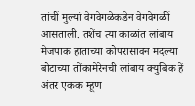तांचीं मुल्यां वेगवेगळेकडेन वेगवेगळीं आसताली. तशेंच त्या काळांत लांबाय मेजपाक हाताच्या कोपरासावन मदल्या बोटाच्या तोंकामेरेनची लांबाय क्युबिक हें अंतर एकक म्हूण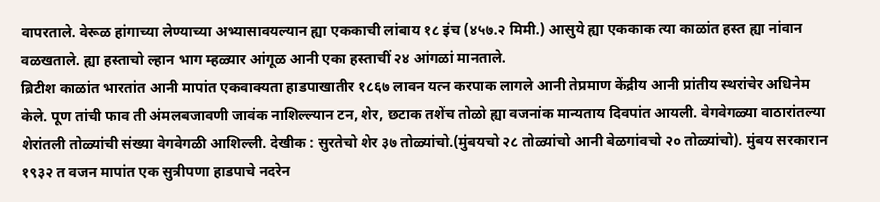वापरताले. वेरूळ हांगाच्या लेण्याच्या अभ्यासावयल्यान ह्या एककाची लांबाय १८ इंच (४५७.२ मिमी.) आसुये ह्या एककाक त्या काळांत हस्त ह्या नांवान वळखताले. ह्या हस्ताचो ल्हान भाग म्हळ्यार आंगूळ आनी एका हस्ताचीं २४ आंगळां मानताले.
ब्रिटीश काळांत भारतांत आनी मापांत एकवाक्यता हाडपाखातीर १८६७ लावन यत्न करपाक लागले आनी तेप्रमाण केंद्रीय आनी प्रांतीय स्थरांचेर अधिनेम केले. पूण तांची फाव ती अंमलबजावणी जावंक नाशिल्ल्यान टन, शेर, छटाक तशेंच तोळो ह्या वजनांक मान्यताय दिवपांत आयली. वेगवेगळ्या वाठारांतल्या शेरांतली तोळ्यांची संख्या वेगवेगळी आशिल्ली. देखीक : सुरतेचो शेर ३७ तोळ्यांचो.(मुंबयचो २८ तोळ्यांचो आनी बेळगांवचो २० तोळ्यांचो). मुंबय सरकारान १९३२ त वजन मापांत एक सुत्रीपणा हाडपाचे नदरेन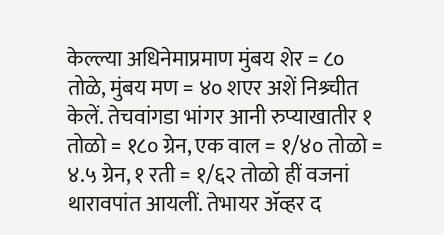केल्ल्या अधिनेमाप्रमाण मुंबय शेर = ८० तोळे, मुंबय मण = ४० शएर अशें निश्र्चीत केलें. तेचवांगडा भांगर आनी रुप्याखातीर १ तोळो = १८० ग्रेन, एक वाल = १/४० तोळो = ४.५ ग्रेन, १ रती = १/६२ तोळो हीं वजनां थारावपांत आयलीं. तेभायर ॲव्हर द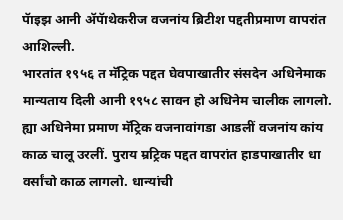पॅाइझ आनी ॲपॅाथेकरीज वजनांय ब्रिटीश पद्दतीप्रमाण वापरांत आशिल्ली.
भारतांत १९५६ त मॅट्रिक पद्दत घेवपाखातीर संसदेन अधिनेमाक मान्यताय दिली आनी १९५८ सावन हो अधिनेम चालीक लागलो. ह्या अधिनेमा प्रमाण मॅट्रिक वजनावांगडा आडलीं वजनांय कांय काळ चालू उरलीं. पुराय म्रट्रिक पद्दत वापरांत हाडपाखातीर धा वर्सांचो काळ लागलो. धान्यांची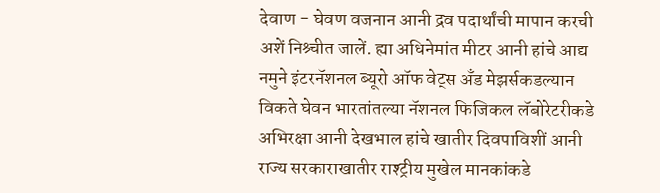देवाण - घेवण वजनान आनी द्रव पदार्थांची मापान करची अशें निश्र्चीत जालें. ह्या अधिनेमांत मीटर आनी हांचे आद्य नमुने इंटरनॅशनल ब्यूरो ऑफ वेट्स अँड मेझर्सकडल्यान विकते घेवन भारतांतल्या नॅशनल फिजिकल लॅबोरेटरीकडे अभिरक्षा आनी देखभाल हांचे खातीर दिवपाविशीं आनी राज्य सरकाराखातीर राश्ट्रीय मुखेल मानकांकडे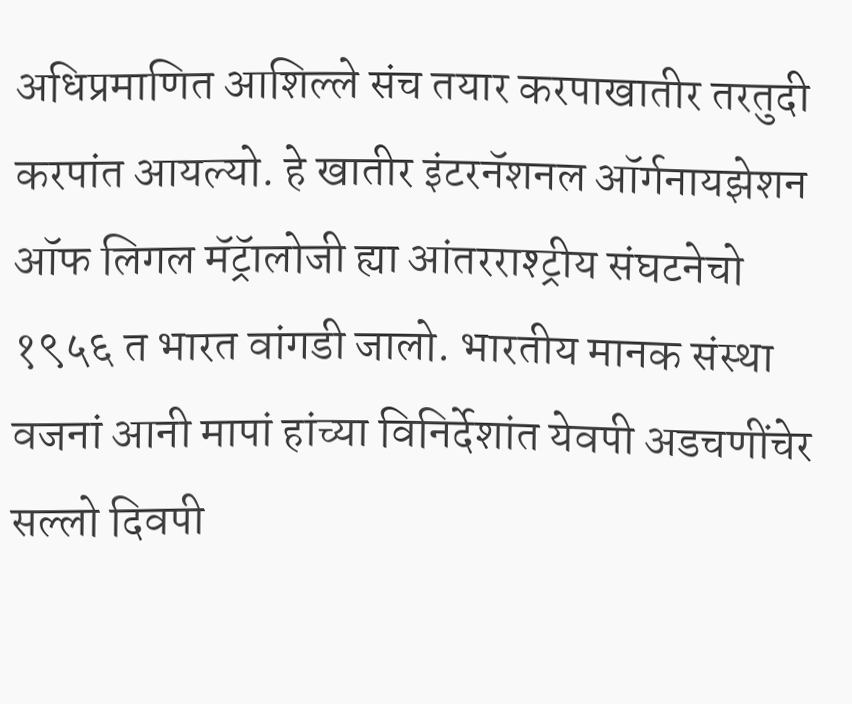अधिप्रमाणित आशिल्ले संच तयार करपाखातीर तरतुदी करपांत आयल्यो. हे खातीर इंटरनॅशनल ऑर्गनायझेशन ऑफ लिगल मॅट्रॅालोजी ह्या आंतरराश्ट्रीय संघटनेचो १९५६ त भारत वांगडी जालो. भारतीय मानक संस्था वजनां आनी मापां हांच्या विनिर्देशांत येवपी अडचणींचेर सल्लो दिवपी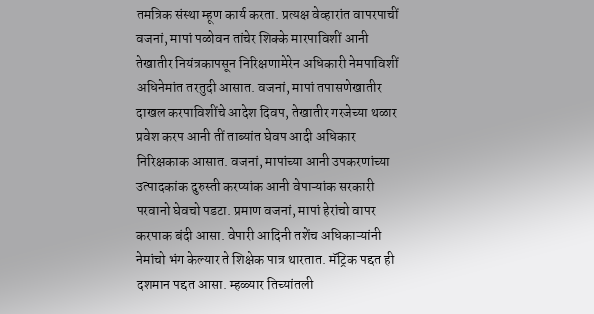तमत्रिक संस्था म्हूण कार्य करता. प्रत्यक्ष वेव्हारांत वापरपाचीं वजनां, मापां पळोवन तांचेर शिक्के मारपाविशीं आनी तेखातीर नियंत्रकापसून निरिक्षणामेरेन अधिकारी नेमपाविशीं अधिनेमांत तरतुदी आसात. वजनां, मापां तपासणेखातीर दाखल करपाविशींचे आदेश दिवप, तेखातीर गरजेच्या थळार प्रवेश करप आनी तीं ताब्यांत घेवप आदी अधिकार निरिक्षकाक आसात. वजनां, मापांच्या आनी उपकरणांच्या उत्पादकांक दुरुस्ती करप्यांक आनी वेपाऱ्यांक सरकारी परवानो घेवचो पडटा. प्रमाण वजनां, मापां हेरांचो वापर करपाक बंदी आसा. वेपारी आदिनी तशेंच अधिकाऱ्यांनी नेमांचो भंग केल्यार ते शिक्षेक पात्र थारतात. मॅट्रिक पद्दत ही दशमान पद्दत आसा. म्हळ्यार तिच्यांतली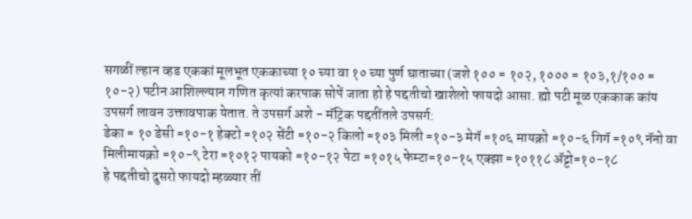सगळीं ल्हान व्हड एककां मूलभूत एककाच्या १० च्या वा १० च्या पुर्ण घाताच्या (जशे १०० = १०२, १००० = १०३,१/१०० = १०-२) पटीन आशिल्ल्यान गणित कृत्यां करपाक सोपें जाता हो हे पद्दतीचो खाशेलो फायदो आसा. ह्यो पटी मूळ एककाक कांय उपसर्ग लावन उक्तावपाक येतात. ते उपसर्ग अशे - मॅट्रिक पद्दतींतले उपसर्ग:
डेका = १० डेसी =१०-१ हेक्टो =१०२ सेंटी =१०-२ किलो =१०३ मिली =१०-३ मेगॅ =१०६ मायक्रो =१०-६ गिगॅ =१०९ नॅनो वा मिलीमायक्रो =१०-९ टेरा =१०१२ पायको =१०-१२ पेटा =१०१५ फेम्टा=१०-१५ एक्झा =१०११८ ॲट्टो=१०-१८
हे पद्दतीचो दुसरो फायदो म्हळ्यार तीं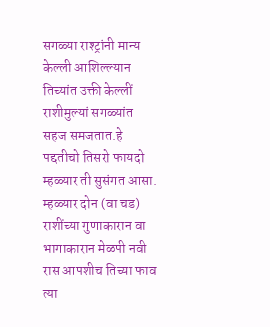सगळ्या राश्ट्रांनी मान्य केल्ली आशिल्ल्यान तिच्यांत उक्ती केल्लीं राशीमुल्यां सगळ्यांत सहज समजतात.हे पद्दतीचो तिसरो फायदो म्हळ्यार ती सुसंगत आसा. म्हळ्यार दोन (वा चड) राशींच्या गुणाकारान वा भागाकारान मेळपी नवी रास आपशीच तिच्या फाव त्या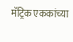मॅट्रिक एककांच्या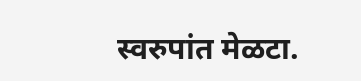स्वरुपांत मेळटा.